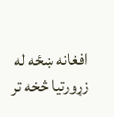افغانه ښځه له زړورتیا څخه تر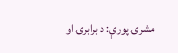مشرۍ پورې: د برابرۍ او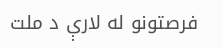فرصتونو له لارې د ملت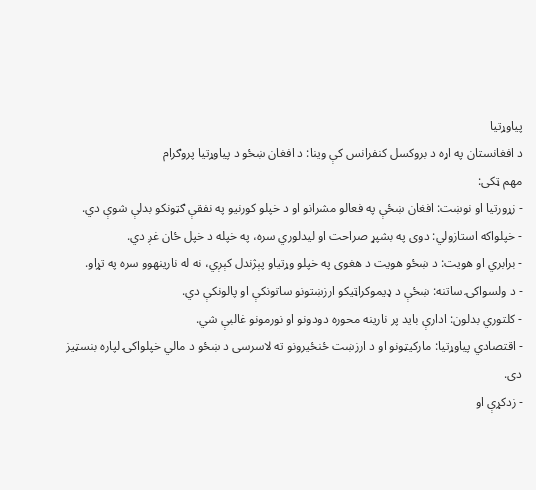پیاوړتیا
د افغانستان په اړه د بروکسل کنفرانس کې وینا: د افغان ښځو د پیاوړتیا پروګرام
مهم ټکی:
- زړورتیا او نوښت: افغان ښځې په فعالو مشرانو او د خپلو کورنیو په نفقې ګټونکو بدلې شوې دي.
- خپلواکه استازولي: دوی په بشپړ صراحت او لیدلوري سره، په خپله د خپل ځان غږ دي.
- برابري او هویت: د ښځو هویت د هغوی په خپلو وړتیاو پېژندل کېږي، نه له نارینهوو سره په تړاو.
- د ولسواکۍ ساتنه: ښځې د ډیموکراټیکو ارزښتونو ساتونکې او پالونکې دي.
- کلتوري بدلون: ادارې باید پر نارینه محوره دودونو او نورمونو غالبې شي.
- اقتصادي پیاوړتیا: مارکیټونو او د ارزښت ځنځیرونو ته لاسرسی د ښځو د مالي خپلواکۍ لپاره بنسټیز دی.
- زدکړې او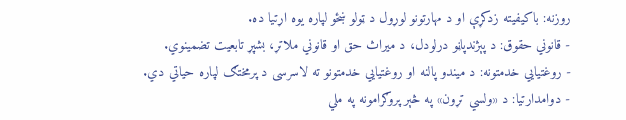روزنه: باکیفیته زدکړې او د مهارتونو لوړول د ټولو ښځو لپاره یوه اړتیا ده.
- قانوني حقوق: د پېژندپاڼو درلودل، د میراث حق او قانوني ملاتړ، بشپړ تابعیت تضمینوي.
- روغتیايي خدمتونه: د میندو پالنه او روغتیايي خدمتونو ته لاسرسی د پرمختګ لپاره حیاتي دي.
- دوامدارتیا: د «ولسي تړون» په څېر پروګرامونه په ملي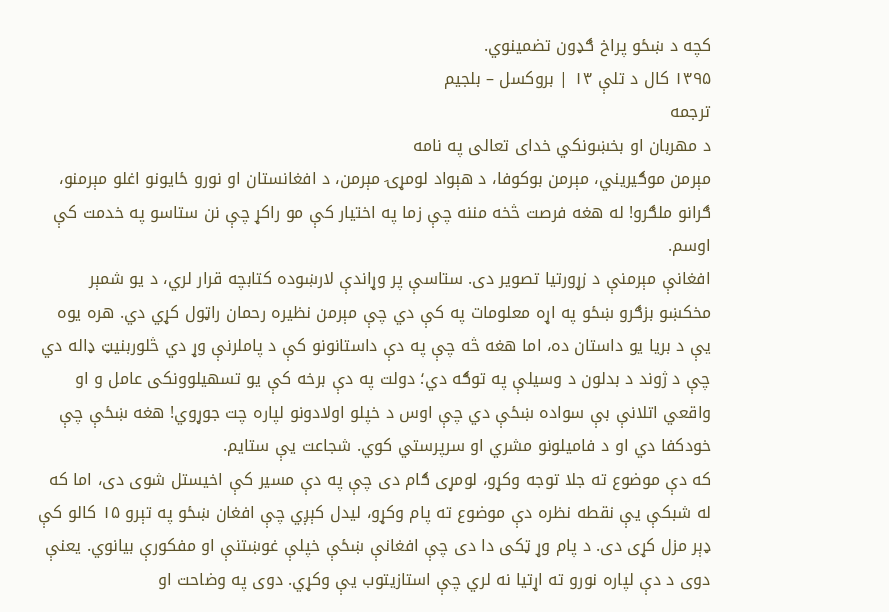کچه د ښځو پراخ ګډون تضمینوي.
۱۳۹۵ کال د تلې ۱۳ | بروکسل – بلجیم
ترجمه
د مهربان او بخښونکي خدای تعالی په نامه
مېرمن موګیریني، مېرمن بوکوفا، د هېواد لومړۍ مېرمن، د افغانستان او نورو ځایونو اغلو مېرمنو، ګرانو ملګرو! له هغه فرصت څخه مننه چې زما په اختیار کې مو راکړ چې نن ستاسو په خدمت کې اوسم.
افغانې مېرمنې د زړورتیا تصویر دی. ستاسې پر وړاندې لارښوده کتابچه قرار لري، د یو شمېر مخکښو بزګرو ښځو په اړه معلومات په کې دي چې مېرمن نظیره رحمان راټول کړي دي. هره یوه یې د بریا یو داستان ده، اما هغه څه چې په دې داستانونو کې د پاملرنې وړ دي څلوربنیټ ډاله دي چې د ژوند د بدلون د وسیلې په توګه دي؛ دولت په دې برخه کې یو تسهیلوونکی عامل و او واقعي اتلانې بې سواده ښځې دي چې اوس د خپلو اولادونو لپاره چت جوړوي! هغه ښځې چې خودکفا دي او د فامیلونو مشري او سرپرستي کوي. شجاعت یې ستایم.
که دې موضوع ته جلا توجه وکړو، لومړی ګام دی چې په دې مسیر کې اخیستل شوی دی، اما که له شبکې یې نقطه نظره دې موضوع ته پام وکړو، لیدل کېږي چې افغان ښځو په تېرو ۱۵ کالو کې ډېر مزل کړی دی. د پام وړ ټکی دا دی چې افغانې ښځې خپلې غوښتنې او مفکورې بیانوي. یعنې دوی د دې لپاره نورو ته اړتیا نه لري چې استازیتوب یې وکړي. دوی په وضاحت او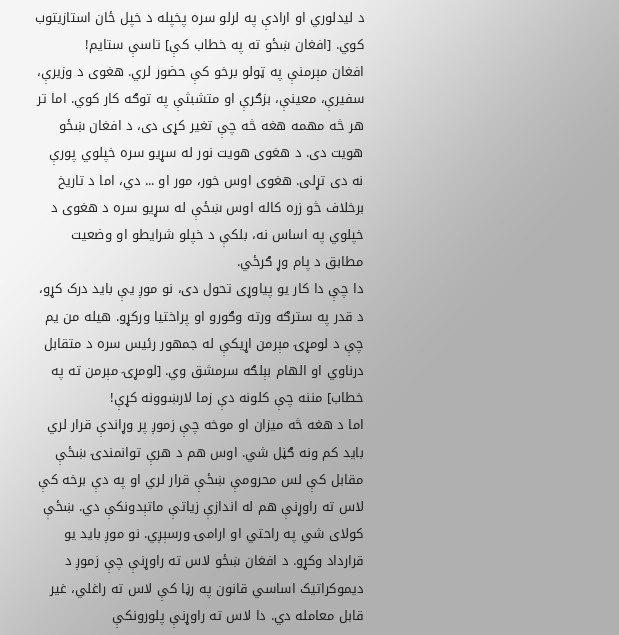د لیدلوري او ارادې په لرلو سره پخپله د خپل ځان استازیتوب کوي. [افغان ښځو ته په خطاب کې] تاسې ستایم!
افغان مېرمنې په ټولو برخو کې حضور لري. هغوی د وزیرې، سفیرې، معینې، بزګرې او متشبثې په توګه کار کوي. اما تر هر څه مهمه هغه څه چې تغیر کړی دی، د افغان ښځو هویت دی. د هغوی هویت نور له سړیو سره خپلوي پورې نه دی تړلی. هغوی اوس خور، مور او ... دي، اما د تاریخ برخلاف څو زره کاله اوس ښځې له سړیو سره د هغوی د خپلوي په اساس نه، بلکې د خپلو شرایطو او وضعیت مطابق د پام وړ ګرځي.
دا چې دا کار یو پیاوړی تحول دی، نو موږ یې باید درک کړو، د قدر په سترګه ورته وګورو او پراختیا ورکړو. هیله من یم چې د لومړۍ مېرمن اړیکې له جمهور رئیس سره د متقابل درناوي او الهام بېلګه سرمشق وي. [لومړۍ مېرمن ته په خطاب] مننه چې کلونه دې زما لارښوونه کړې!
اما د هغه څه میزان او موخه چې زموږ پر وړاندې قرار لري باید کم ونه ګڼل شي. اوس هم د هرې توانمندۍ ښځې مقابل کې لس محرومې ښځې قرار لري او په دې برخه کې لاس ته راوړنې هم له اندازې زیاتې ماتېدونکې دي. ښځې کولای شي په راحتي او ارامۍ ورسېږي. نو موږ باید یو قرارداد وکړو. د افغان ښځو لاس ته راوړنې چې زموږ د دیموکراتیک اساسي قانون په رڼا کې لاس ته راغلي، غیر قابل معامله دي. دا لاس ته راوړنې پلورونکې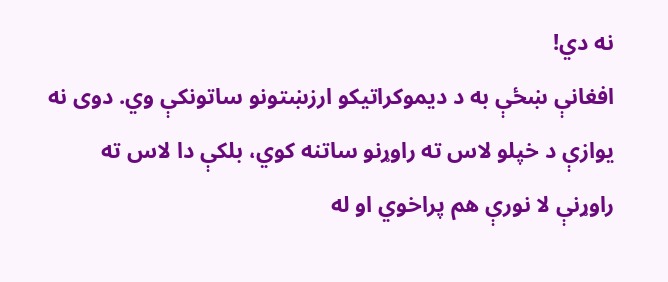نه دي!
افغانې ښځې به د دیموکراتیکو ارزښتونو ساتونکې وي. دوی نه یوازې د خپلو لاس ته راوړنو ساتنه کوي، بلکې دا لاس ته راوړنې لا نورې هم پراخوي او له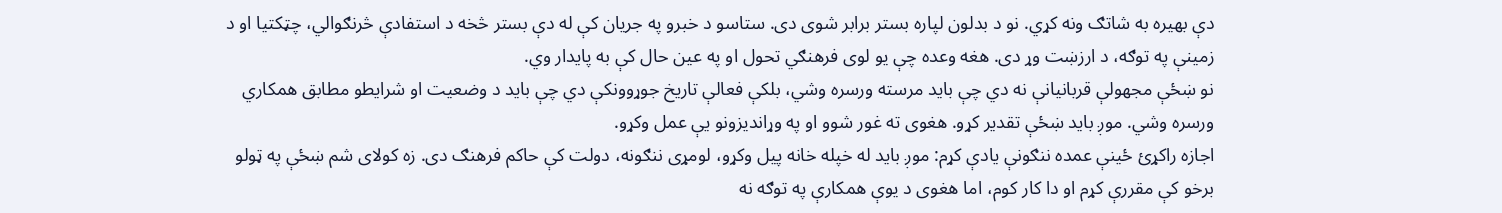دې بهیره به شاتګ ونه کړي. نو د بدلون لپاره بستر برابر شوی دی. ستاسو د خبرو په جریان کې له دې بستر څخه د استفادې څرنګوالي، چټکتیا او د زمینې په توګه، د ارزښت وړ دی. هغه وعده چې یو لوی فرهنګي تحول او په عین حال کې به پایدار وي.
نو ښځې مجهولې قربانیانې نه دي چې باید مرسته ورسره وشي، بلکې فعالې تاریخ جوړوونکې دي چې باید د وضعیت او شرایطو مطابق همکاري ورسره وشي. موږ باید ښځې تقدیر کړو. هغوی ته غور شوو او په وړاندیزونو یې عمل وکړو.
اجازه راکړئ ځینې عمده ننګونې یادې کړم: موږ باید له خپله خانه پیل وکړو، لومړی ننګونه، دولت کې حاکم فرهنګ دی. زه کولای شم ښځې په ټولو برخو کې مقررې کړم او دا کار کوم، اما هغوی د یوې همکارې په توګه نه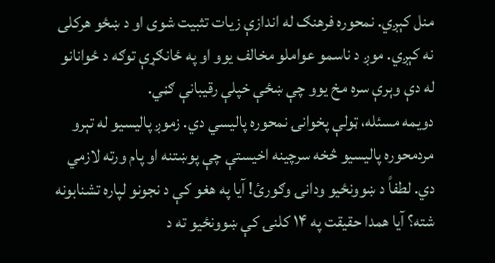منل کېږي. نمحوره فرهنګ له اندازې زیات تثبیت شوی او د ښځو هرکلی نه کېږي. موږ د ناسمو عواملو مخالف یوو او په ځانګړې توګه د ځوانانو له دې وېرې سره مخ یوو چې ښځې خپلې رقیبانې ګڼي.
دویمه مسئله، ټولې پخوانۍ نمحوره پالیسي دي. زموږ پالیسیو له تېرو مردمحوره پالیسیو څخه سرچینه اخیستې چې پوښتنه او پام ورته لازمي دي. لطفاً د ښوونځیو ودانۍ وګورئ! آیا په هغو کې د نجونو لپاره تشنابونه شته؟ آیا همدا حقیقت په ۱۴ کلنۍ کې ښوونځیو ته د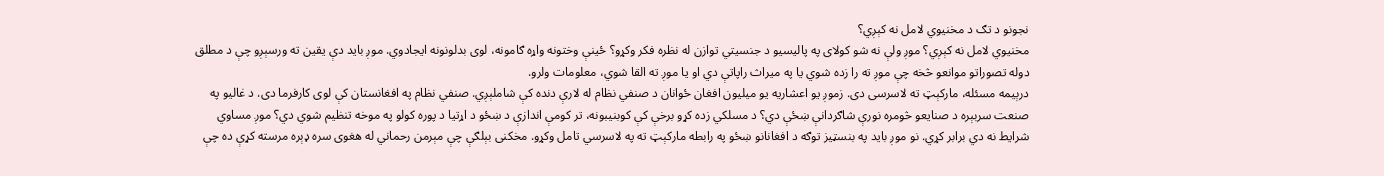نجونو د تګ د مخنیوي لامل نه کېږي؟
مخنیوي لامل نه کېږي؟ موږ ولې نه شو کولای په پالیسیو د جنسیتي توازن له نظره فکر وکړو؟ ځینې وختونه واړه ګامونه، لوی بدلونونه ایجادوي. موږ باید دې یقین ته ورسېږو چې د مطلق دوله تصوراتو موانعو څخه چې موږ ته را زده شوي یا په میراث راپاتې دي او یا موږ ته القا شوي، معلومات ولرو.
درېیمه مسئله، مارکېټ ته لاسرسی دی. زموږ یو اعشاریه یو میلیون افغان ځوانان د صنفي نظام له لارې دنده کې شاملېږي. صنفي نظام په افغانستان کې لوی کارفرما دی. د غاليو په صنعت سربېره د صنایعو څومره نورې شاګردانې ښځې دي؟ د مسلکي زده کړو برخې کې کوبنیبونه، تر کومې اندازې د ښځو د اړتیا د پوره کولو په موخه تنظیم شوي دي؟ موږ مساوي شرایط نه دي برابر کړي. نو موږ باید په بنسټیز توګه د افغانانو ښځو په رابطه مارکېټ ته په لاسرسي تامل وکړو. مخکنی بېلګې چې مېرمن رحماني له هغوی سره ډېره مرسته کړې ده چې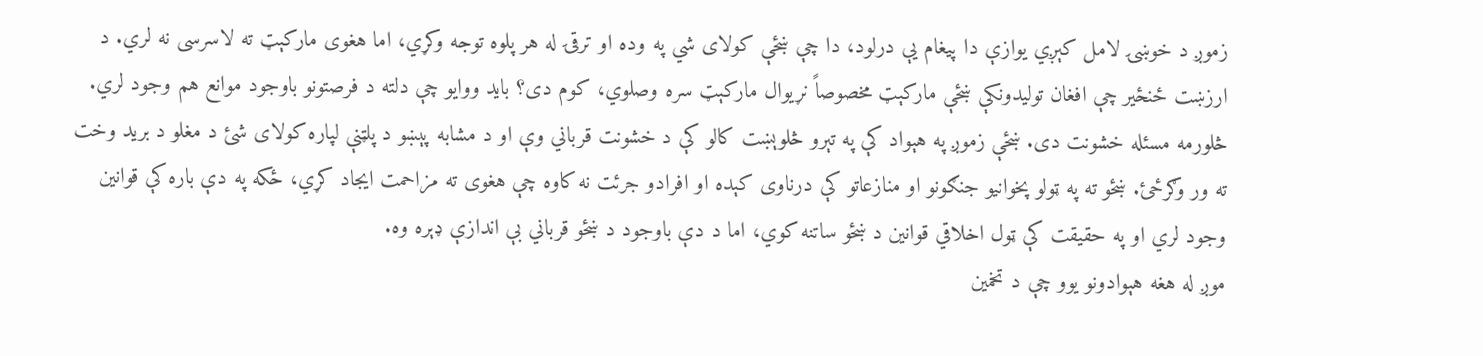زموږ د خوښۍ لامل کېږي یوازې دا پیغام یې درلود، دا چې ښځې کولای شي په وده او ترقۍ له هر پلوه توجه وکړي، اما هغوی مارکېټ ته لاسرسی نه لري. د ارزښت ځنځیر چې افغان تولیدونکې ښځې مارکېټ مخصوصاً نړیوال مارکېټ سره وصلوي، کوم دی؟ باید ووایو چې دلته د فرصتونو باوجود موانع هم وجود لري.
څلورمه مسئله خشونت دی. ښځې زموږ په هېواد کې په تېرو څلوېښت کالو کې د خشونت قرباني وې او د مشابه پېښو د پلټنې لپاره کولای شئ د مغلو د برید وخت ته ور وګرځئ. ښځو ته په ټولو پخوانیو جنګونو او منازعاتو کې درناوی کېده او افرادو جرئت نه کاوه چې هغوی ته مزاحمت ایجاد کړي، ځکه په دې باره کې قوانین وجود لري او په حقیقت کې ټول اخلاقي قوانین د ښځو ساتنه کوي، اما د دې باوجود د ښځو قرباني بې اندازې ډېره وه.
موږ له هغه هېوادونو یوو چې د تخمین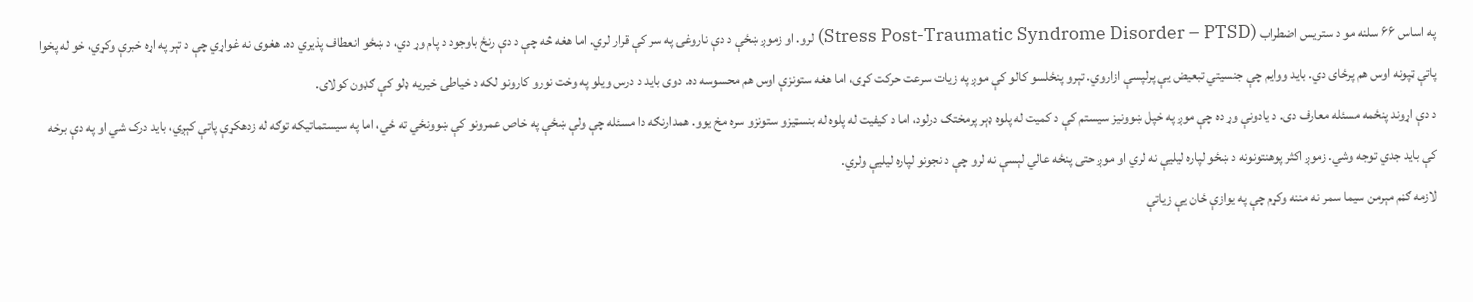په اساس ۶۶ سلنه مو د ستریس اضطراب (Stress Post-Traumatic Syndrome Disorder – PTSD) لرو. او زموږ ښځې د دې ناروغۍ په سر کې قرار لري. اما هغه څه چې د دې رنځ باوجود د پام وړ دي، د ښځو انعطاف پذیري ده. هغوی نه غواړي چې د تېر په اړه خبرې وکړي، خو له پخوا پاتې ټپونه اوس هم پرځای دي. باید ووایم چې جنسیتي تبعیض یې پرلپسې ازاروي. تېرو پنځلسو کالو کې موږ په زیات سرعت حرکت کړی، اما هغه ستونزې اوس هم محسوسه ده. دوی باید د درس ویلو په وخت نورو کارونو لکه د خیاطۍ خیریه ډلو کې ګډون کولای.
د دې اړوند پنځمه مسئله معارف دی. د یادونې وړ ده چې موږ په خپل ښوونیز سیستم کې د کمیت له پلوه ډېر پرمختګ درلود، اما د کیفیت له پلوه له بنسټیزو ستونزو سره مخ یوو. همدارنګه دا مسئله چې ولې ښځې په خاص عمرونو کې ښوونځي ته ځي، اما په سیستماتیکه توګه له زدهکړې پاتې کېږي، باید درک شي او په دې برخه کې باید جدي توجه وشي. زموږ اکثر پوهنتونونه د ښځو لپاره لیلیې نه لري او موږ حتی پنځه عالي لېسې نه لرو چې د نجونو لپاره لیلیې ولري.
لازمه ګڼم مېرمن سیما سمر نه مننه وکړم چې په یوازې ځان یې زیاتې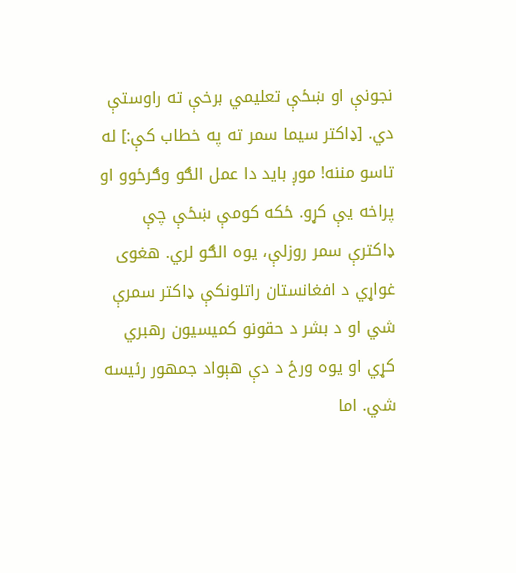نجونې او ښځې تعلیمي برخې ته راوستې دي. [ډاکتر سیما سمر ته په خطاب کې:] له تاسو مننه! موږ باید دا عمل الګو وګرځوو او پراخه یې کړو. ځکه کومې ښځې چې ډاکترې سمر روزلې، یوه الګو لري. هغوی غواړي د افغانستان راتلونکې ډاکتر سمرې شي او د بشر د حقونو کمیسیون رهبري کړي او یوه ورځ د دې هېواد جمهور رئیسه شي. اما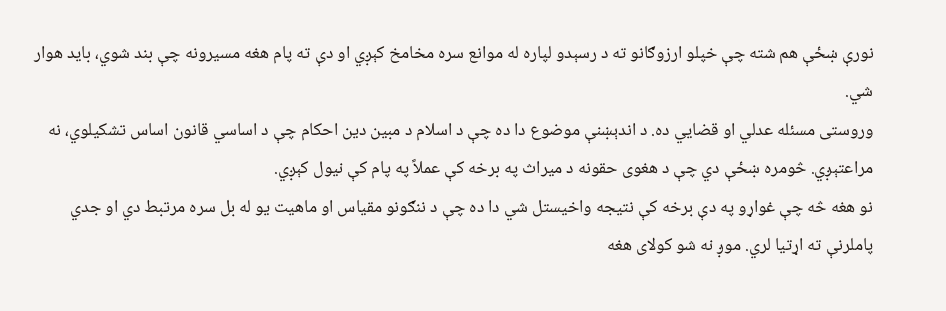نورې ښځې هم شته چې خپلو ارزوګانو ته د رسېدو لپاره له موانع سره مخامخ کېږي او دې ته پام هغه مسیرونه چې بند شوي، باید هوار شي.
وروستی مسئله عدلي او قضایي ده. د اندېښنې موضوع دا ده چې د اسلام د مبین دین احکام چې د اساسي قانون اساس تشکيلوي، نه مراعتېږي. څومره ښځې دي چې د هغوی حقونه د میراث په برخه کې عملاً په پام کې نیول کېږي.
نو هغه څه چې غواړو په دې برخه کې نتیجه واخیستل شي دا ده چې د ننګونو مقیاس او ماهیت یو له بل سره مرتبط دي او جدي پاملرنې ته اړتیا لري. موږ نه شو کولای هغه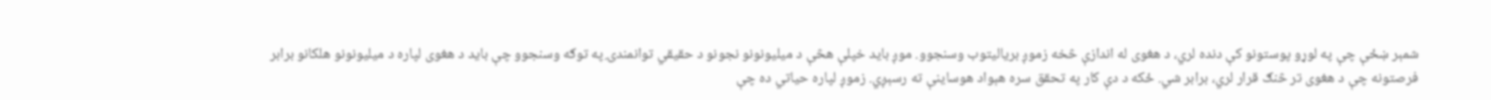شمېر ښځې چې په لوړو پوستونو کې دنده لري، د هغوی له اندازې څخه زموږ بریالیتوب وسنجوو. موږ باید خپلې هڅې د میلیونونو نجونو د حقیقي توانمندۍ په توګه وسنجوو چې باید د هغوی لپاره د میلیونونو هلکانو برابر فرصتونه چې د هغوی تر څنګ قرار لري، برابر شي. ځکه د دې کار په تحقق سره هېواد هوساینې ته رسېږي. زموږ لپاره حیاتي ده چې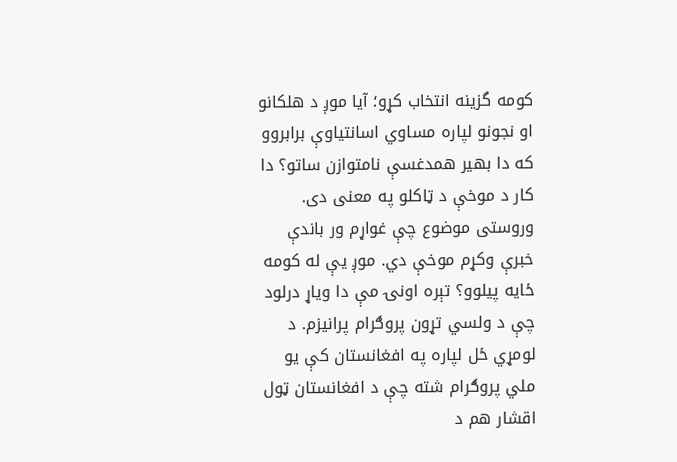کومه گزینه انتخاب کړو؛ آیا موږ د هلکانو او نجونو لپاره مساوي اسانتیاوې برابروو که دا بهیر همدغسې نامتوازن ساتو؟ دا کار د موخې د ټاکلو په معنی دی.
وروستی موضوع چې غواړم ور باندې خبرې وکړم موخې دي. موږ یې له کومه ځایه پیلوو؟ تېره اونۍ مې دا ویاړ درلود چې د ولسي تړون پروګرام پرانیزم. د لومړي ځل لپاره په افغانستان کې یو ملي پروګرام شته چې د افغانستان ټول اقشار هم د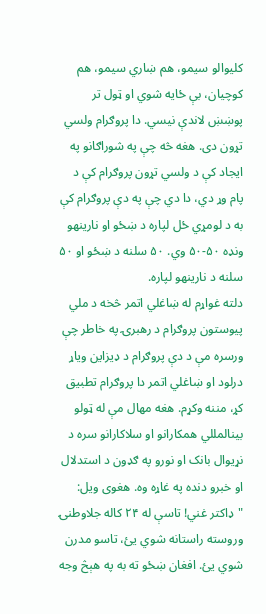کلیوالو سیمو، هم ښاري سیمو، هم کوچیان، بې ځایه شوي او ټول تر پوښښ لاندې نیسي. دا پروګرام ولسي تړون دی. هغه څه چې په شوراګانو په ایجاد کې د ولسي تړون پروګرام کې د پام وړ دي، دا دي چې په دې پروګرام کې به د لومړي ځل لپاره د ښځو او نارینهو ونډه ۵۰-۵۰ وي. ۵۰ سلنه د ښځو او ۵۰ سلنه د نارینهو لپاره.
دلته غواړم له ښاغلي اتمر څخه د ملي پیوستون پروګرام د رهبرۍ په خاطر چې ورسره مې د دې پروګرام د ډیزاین ویاړ درلود او ښاغلي اتمر دا پروګرام تطبیق کړ، مننه وکړم. هغه مهال مې له ټولو بینالمللي همکارانو او سلاکارانو سره د نړیوال بانک او نورو په ګډون د استدلال او خبرو دنده په غاړه وه. هغوی ویل: "ډاکتر غني! تاسې له ۲۴ کاله جلاوطنۍ وروسته راستانه شوي یئ، تاسو مدرن شوي یئ. افغان ښځو ته به په هېڅ وجه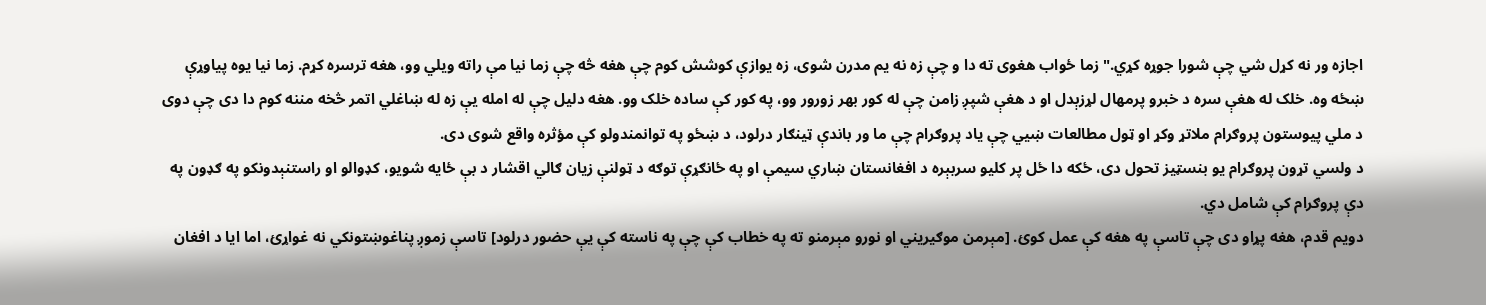اجازه ور نه کړل شي چې شورا جوړه کړي." زما ځواب هغوی ته دا و چې زه نه یم مدرن شوی، زه یوازې کوشش کوم چې هغه څه چې زما نیا مې راته ویلي وو، هغه ترسره کړم. زما نیا یوه پیاوړې ښځه وه. خلک له هغې سره د خبرو پرمهال لړزېدل او د هغې شپږ زامن چې له کور بهر زورور وو، په کور کې ساده خلک وو. هغه دلیل چې له امله یې زه له ښاغلي اتمر څخه مننه کوم دا دی چې دوی د ملي پیوستون پروګرام ملاتړ وکړ او ټول مطالعات ښيي چې یاد پروګرام چې ما ور باندې ټینګار درلود، د ښځو په توانمندولو کې مؤثره واقع شوی دی.
د ولسي تړون پروګرام یو بنسټیز تحول دی، ځکه دا ځل پر کلیو سربېره د افغانستان ښاري سیمې او په ځانګړې توګه د ټولنې زیان ګالي اقشار د بې ځایه شویو، کډوالو او راستنېدونکو په ګډون په دې پروګرام کې شامل دي.
دویم قدم، هغه پړاو دی چې تاسې په هغه کې عمل کوئ. [مېرمن موګیریني او نورو مېرمنو ته په خطاب کې چې په ناسته کې یې حضور درلود] تاسې زموږ پناغوښتونکي نه غواړئ، اما ایا د افغان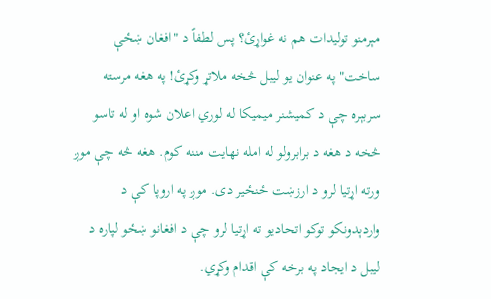مېرمنو تولیدات هم نه غواړئ؟ پس لطفاً د "افغان ښځې ساخت" په عنوان یو لیبل څخه ملاتړ وکړئ! په هغه مرسته سربېره چې د کمیشنر میمیکا له لوري اعلان شوه او له تاسو څخه د هغه د برابرولو له امله نهایت مننه کوم. هغه څه چې موږ ورته اړتیا لرو د ارزښت ځنځیر دی. موږ په اروپا کې د واردېدونکو توکو اتحادیو ته اړتیا لرو چې د افغانو ښځو لپاره د لیبل د ایجاد په برخه کې اقدام وکړي.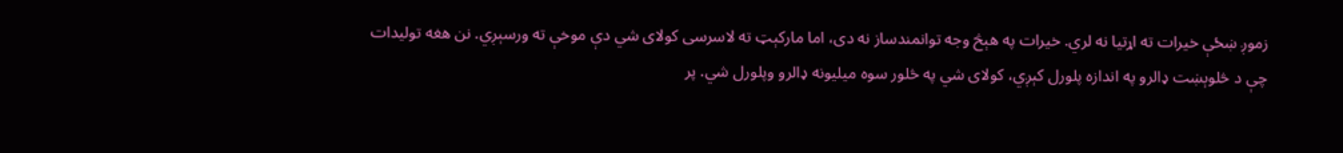زموږ ښځې خیرات ته اړتیا نه لري. خیرات په هېڅ وجه توانمندساز نه دی، اما مارکېټ ته لاسرسی کولای شي دې موخې ته ورسېږي. نن هغه تولیدات چې د څلوېښت ډالرو په اندازه پلورل کېږي، کولای شي په څلور سوه میلیونه ډالرو وپلورل شي. پر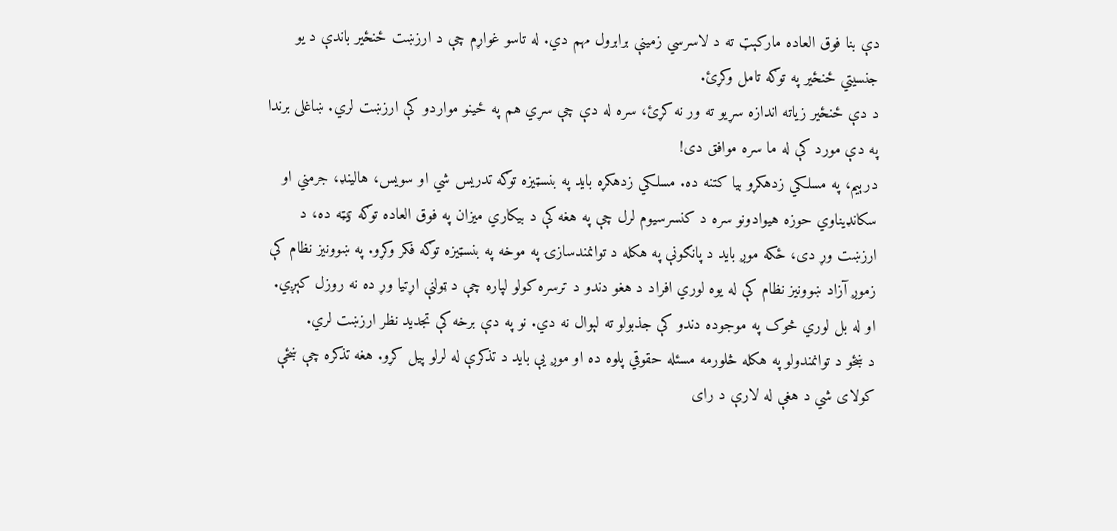دې بنا فوق العاده مارکېټ ته د لاسرسي زمینې برابرول مهم دي. له تاسو غواړم چې د ارزښت ځنځیر باندې د یو جنسیتي ځنځیر په توګه تامل وکړئ.
د دې ځنځیر زیاته اندازه سړیو ته ور نه کړئ، سره له دې چې سړي هم په ځینو مواردو کې ارزښت لري. ښاغلی برندا په دې مورد کې له ما سره موافق دی!
درېیم، په مسلکي زدهکړو بیا کتنه ده. مسلکي زدهکړه باید په بنسټیزه توګه تدریس شي او سویس، هالینډ، جرمني او سکانډیناوي حوزه هیوادونو سره د کنسرسیوم لرل چې په هغه کې د بیکاري میزان په فوق العاده توګه ټیټه ده، د ارزښت وړ دی، ځکه موږ باید د پانګونې په هکله د توانمندسازۍ په موخه په بنسټیزه توګه فکر وکړو. په ښوونیز نظام کې زموږ آزاد ښوونیز نظام کې له یوه لوري افراد د هغو دندو د ترسره کولو لپاره چې د ټولنې اړتیا وړ ده نه روزل کېږي. او له بل لوري څوک په موجوده دندو کې جذبولو ته لېوال نه دي. نو په دې برخه کې تجدید نظر ارزښت لري.
د ښځو د توانمندولو په هکله څلورمه مسئله حقوقي پلوه ده او موږ یې باید د تذکرې له لرلو پیل کړو. هغه تذکره چې ښځې کولای شي د هغې له لارې د رای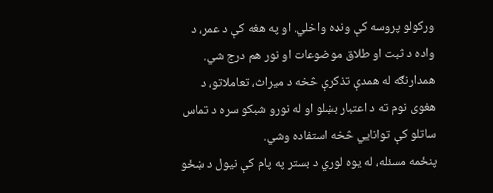ورکولو پروسه کې ونډه واخلي. او په هغه کې د عمر، د واده د ثبت او طلاق موضوعات او نور هم درج شي. همدارنګه له همدې تذکرې څخه د میراث، تعاملاتو، د هغوی نوم ته د اعتبار بښلو او له نورو شبکو سره د تماس ساتلو کې توانایي څخه استفاده وشي.
پنځمه مسئله، له یوه لوري د بستر په پام کې نیول د ښځو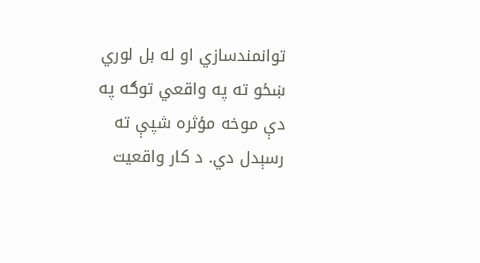توانمندسازي او له بل لوري ښځو ته په واقعي توګه په دې موخه مؤثره شپې ته رسېدل دي. د کار واقعیت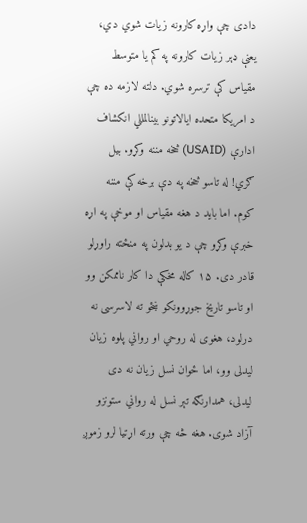دادی چې واړه کارونه زیات شوي دي، یعنې ډېر زیات کارونه په کم یا متوسط مقیاس کې ترسره شوي. دلته لازمه ده چې د امریکا متحده ایالاتونو بینالمللي انکشاف ادارې (USAID) څخه مننه وکړو. بیل ګري! له تاسو څخه په دې برخه کې مننه کوم. اما باید د هغه مقیاس او موخې په اړه خبرې وکړو چې د یو بدلون په منځته راوړلو قادر دی. ۱۵ کاله مخکې دا کار ناممکن وو او تاسو تاریخ جوړوونکو ښځو ته لاسرسی نه درلود، هغوی له روحي او رواني پلوه زیان لیدلی وو، اما ځوان نسل زیان نه دی لیدلی، همدارنګه تېر نسل له رواني ستونزو آزاد شوی. هغه څه چې ورته اړتیا لرو زموږ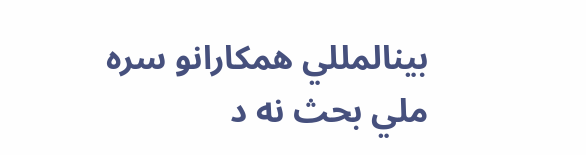بینالمللي همکارانو سره ملي بحث نه د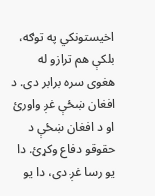اخیستونکي په توګه، بلکې هم ترازو له هغوی سره برابر دی. د افغان ښځې غږ واورئ او د افغان ښځې د حقوقو دفاع وکړئ. دا یو رسا غږ دی، دا یو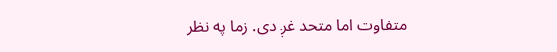متفاوت اما متحد غږ دی. زما په نظر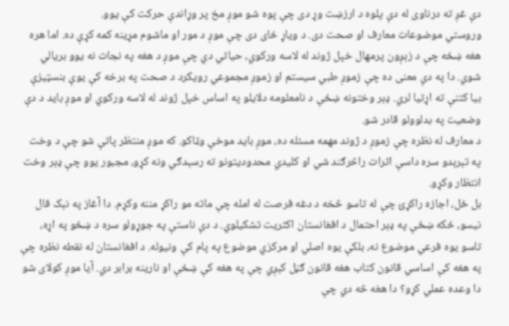دې غږ ته درناوی له دې پلوه د ارزښت وړ دی چې پوه شو موږ مخ پر وړاندې حرکت کې یوو.
وروستي موضوعات معارف او صحت دی. د ویاړ ځای دی چې موږ د مور او ماشوم مړینه کمه کړې ده. اما هره هغه ښځه چې د زېږون پرمهال خپل ژوند له لاسه ورکوي، حیاتي دي چې موږ د هغه په نجات نه یوو بریالي شوي. دا په دې معنی ده چې زموږ طبي سیستم او زموږ مجموعي رویکرد د صحت په برخه کې یوې بنسټیزې بیا کتنې ته اړتیا لري. ډېر وختونه ښځې د نامعلومه دلايلو په اساس خپل ژوند له لاسه ورکوي او موږ باید د دې وضعیت په بدلوولو قادر شو.
د معارف له نظره چې زموږ د ژوند مهمه مسئله ده، موږ باید موخې وټاکو. که موږ منتظر پاتې شو چې د وخت په تېرېدو سره داسې اثرات راڅرګند شي او کلیدي محدودیتونو ته رسېدګي ونه کړو، مجبور یوو چې ډېر وخت انتظار وکړو.
بل ځل، اجازه راکړئ چې له تاسو څخه د دغه فرصت له امله چې ماته مو راکړ مننه وکړم. دا آغاز په نېک فال نیسو، ځکه ښځې په ډېر احتمال د افغانستان اکثریت تشکیلوي. د دې ناستې په جوړولو سره د ښځو په اړه، تاسو یوه فرعي موضوع نه، بلکې یوه اصلي او مرکزي موضوع په پام کې ونیوله. د افغانستان له نقطه نظره چې په هغه کې اساسي قانون کتاب هغه قانون ګڼل کېږي چې په هغه کې ښځې او نارینه برابر دي. آیا موږ کولای شو دا وعده عملي کړو؟ دا هغه څه دي چې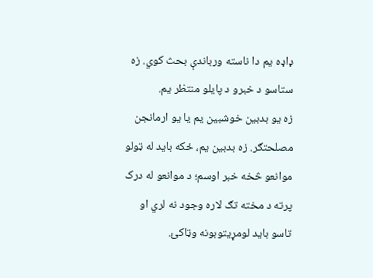ډاډه یم دا ناسته ورباندې بحث کوي. زه ستاسو د خبرو د پایلو منتظر یم.
زه یو بدبین خوشبین یم یا یو ارمانجن مصلحتګر. زه بدبین یم، ځکه باید له ټولو موانعو څخه خبر اوسم؛ د موانعو له درک پرته د مخته تګ لاره وجود نه لري او تاسو باید لومړیتوبونه وټاکئ.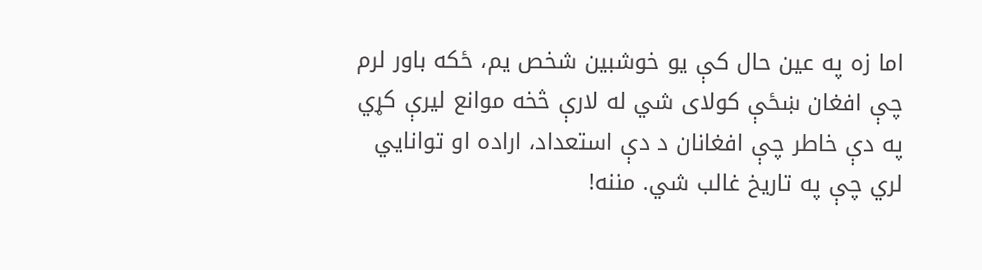اما زه په عین حال کې یو خوشبین شخص یم، ځکه باور لرم چې افغان ښځې کولای شي له لارې څخه موانع لیرې کړي په دې خاطر چې افغانان د دې استعداد، اراده او توانایي لري چې په تاریخ غالب شي. مننه!